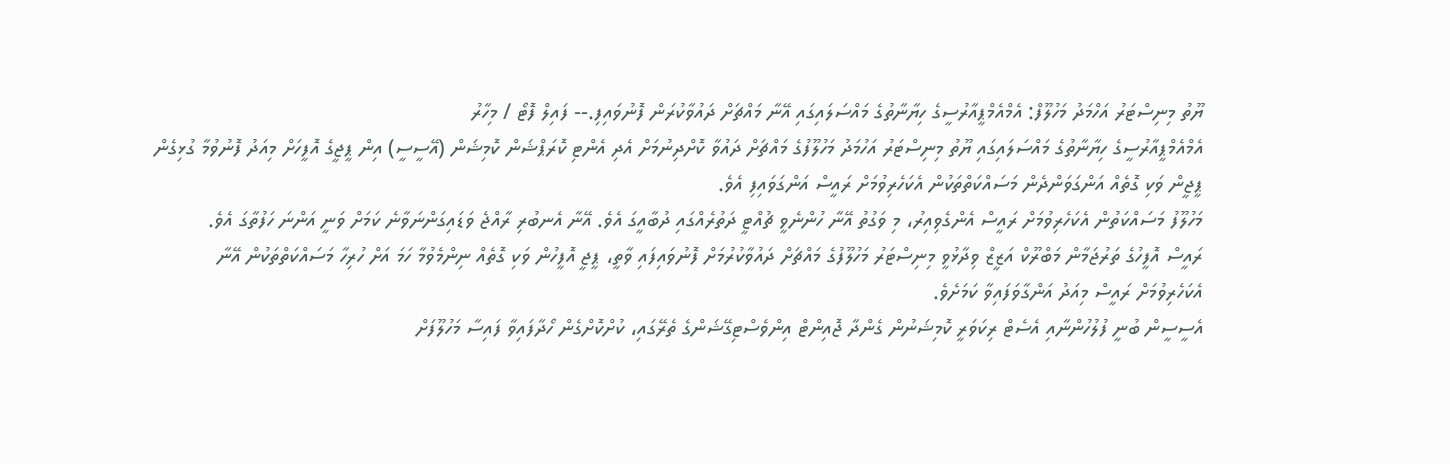ޔޫތު މިނިސްޓަރު އަހްމަދު މަހުލޫފް: އެމްއެމްޕީއާރުސީގެ ހިޔާނާތުގެ މައްސަލައިގައި އޭނާ މައްޗަށް ދައުވާކުރަން ފޮނުވައިފި.-- ފައިލް ފޮޓޯ / މިހާރު
އެމްއެމްޕީއާރުސީގެ ހިޔާނާތުގެ މައްސަލައިގައި ޔޫތު މިނިސްޓަރު އަހުމަދު މަހުލޫފުގެ މައްޗަށް ދައުވާ ކޮށްދިނުމަށް އެދި އެންޓި ކޮރަޕްޝަން ކޮމިޝަން (އޭސީސީ) އިން ޕީޖީގެ އޮފީހަށް މިއަދު ފޮނުވުމާ ގުޅިގެން ޕީޖީން ވަކި ގޮތެއް އަންގަވަންދެން މަސައްކަތްތަކުން އެކަހެރިވުމަށް ރައީސް އަންގަވައިފި އެވެ.
މަހުލޫފު މަސައްކަތުން އެކަހެރިވުމަށް ރައީސް އެންގެވިއިރު، މި ވަގުތު އޭނާ ހުންނެވީ ޗުއްޓީ ދަތުރެއްގައި ދުބާއީގަ އެވެ. އޭނާ އެނބުރި ރާއްޖެ ވަޑައިގަންނަވާނެ ކަމަށް ވަނީ އަންނަ ހަފުތާގަ އެވެ.
ރައީސް އޮފީހުގެ ތަރުޖަމާން މަބްރޫކް އަޒީޒް ވިދާޅުވީ މިނިސްޓަރު މަހުލޫފުގެ މައްޗަށް ދައުވާކުރުމަށް ފޮނުވައިފައި ވާތީ، ޕީޖީ އޮފީހުން ވަކި ގޮތެއް ނިންމެވުމާ ހަމަ އަށް ހުރިހާ މަސައްކަތްތަކުން އޭނާ އެކަހެރިވުމަށް ރައީސް މިއަދު އަންގާވަފައިވާ ކަމަށެވެ.
އެސީސީން ބުނީ ފުލުހުންނާއި އެސެޓް ރިކަވަރީ ކޮމިޝަނުން ގެންދާ ޖޮއިންޓް އިންވެސްޓިގޭޝަންގެ ތެރޭގައި، ކުށްކޮށްގެން ހޯދާފައިވާ ފައިސާ މަހުލޫފަށް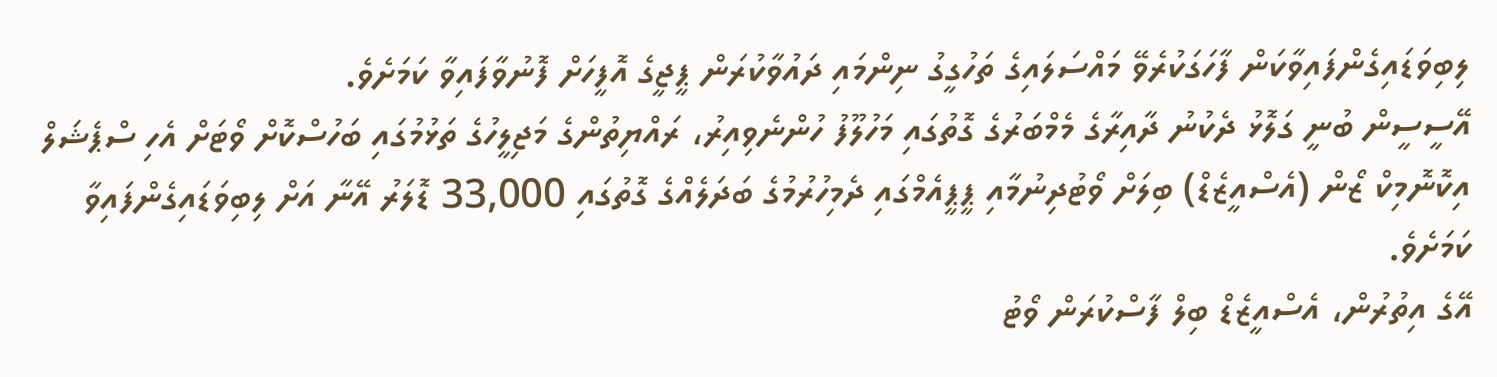ލިބިވަޑައިގެންފައިވާކަން ފާހަގަކުރެވޭ މައްސަލައިގެ ތަހުގީގު ނިންމައި ދައުވާކުރަން ޕީޖީގެ އޮފީހަށް ފޮނުވާފައިވާ ކަމަށެވެ.
އޭސީސީން ބުނީ ގަލޮޅު ދެކުނު ދާއިރާގެ މެމްބަރުގެ ގޮތުގައި މަހުލޫފު ހުންނެވިއިރު، ރައްޔިތުންގެ މަޖިލީހުގެ ތަޅުމުގައި ބަހުސްކޮށް ވޯޓަށް އެހި ސްޕެޝަލް އިކޮނޮމިކް ޒޯން (އެސްއީޒެޑް) ބިލަށް ވޯޓުދިނުމާއި ޕީޕީއެމްގައި ދެމިހުރުމުގެ ބަދަލެއްގެ ގޮތުގައި 33,000 ޑޮލަރު އޭނާ އަށް ލިބިވަޑައިގެންފައިވާ ކަމަށެވެ.
އޭގެ އިތުރުން، އެސްއީޒެޑް ބިލް ފާސްކުރަން ވޯޓު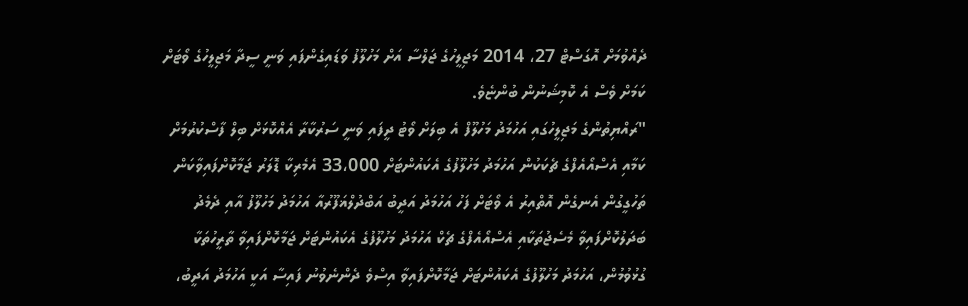ދެއްވުމަށް އޮގަސްޓް 27، 2014 މަޖިލީހުގެ ޖަލްސާ އަށް މަހުލޫފު ވަޑައިގެންފައި ވަނީ ސީދާ މަޖިލީހުގެ ވޯޓަށް ކަމަށް ވެސް އެ ކޮމިޝަނުން ބުންޏެވެ.
"ރައްޔިތުންގެ މަޖިލީހުގައި އަހުމަދު މަހުލޫފް އެ ބިލަށް ވޯޓު ދީފައި ވަނީ ސަރުކާރާ އެއްކޮޅަށް ބިލް ފާސްކުރުމަށް ކަމާއި އެސްއޯއެފްގެ ޗެކަކުން އަހުމަދު މަހުލޫފުގެ އެކައުންޓަށް 33،000 އެމެރިކާ ޑޮލަރު ޖަމާކޮށްފައިވާކަން ތަހުގީގުން އެނގެން އޮތްއިރު އެ ވޯޓަށް ފަހު އަހުމަދު އަދީބު އަބްދުލްޣަފޫރުއާ އަހުމަދު މަހުލޫފު އާއި ދެމެދު ބަދަލުކޮށްފައިވާ މެސެޖުތަކާއި އެސްއޯއެފްގެ ޗެކް އަހުމަދު މަހުލޫފުގެ އެކައުންޓަށް ޖަމާކޮށްފައިވާ ތާރީހުތަކާ ގުޅުވުމުން، އަހުމަދު މަހުލޫފުގެ އެކައުންޓަށް ޖަމާކޮށްފައިވާ އިސްވެ ދެންނެވުނު ފައިސާ އަކީ އަހުމަދު އަދީބު،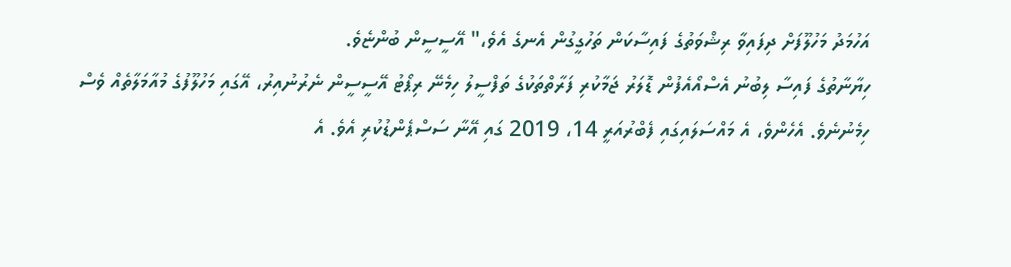އަހުމަދު މަހުލޫފަށް ދިފައިވާ ރިޝްވަތުގެ ފައިސާކަން ތަހުގީގުން އެނގެ އެވެ،" އޭސީސީން ބުންޏެވެ.
ހިޔާނާތުގެ ފައިސާ ލިބުނު އެސްއޯއެފުން ޑޮލަރު ޖަމާކުރި ފަރާތްތަކުގެ ތަފްސީލު ހިމެނޭ ރިޕޯޓު އޭސީސީން ނެރުނުއިރު، އޭގައި މަހުލޫފުގެ މުއާމަލާތެއް ވެސް ހިމެނުނެވެ. އެހެންވެ، އެ މައްސަލައިގައި ފެބްރުއަރީ 14، 2019 ގައި އޭނާ ސަސްޕެންޑުކުރި އެވެ. އެ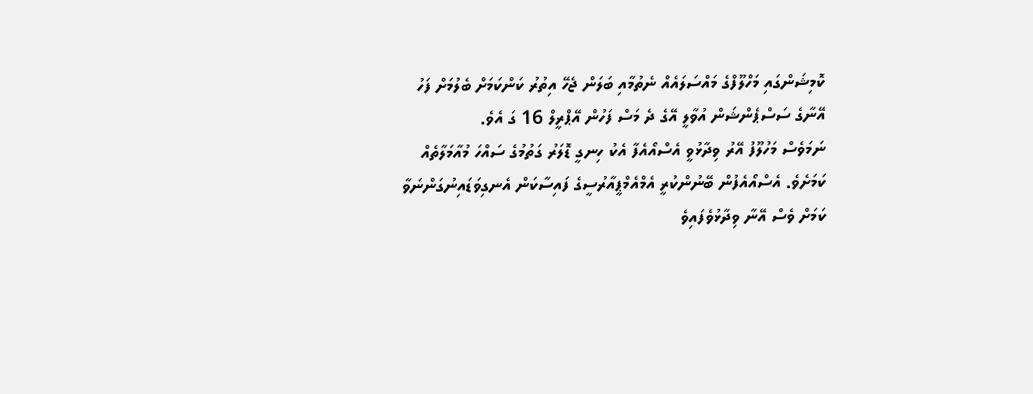ކޮމިޝަންގައި މަހްލޫފްގެ މައްސަލައެއް ނެތުމާއި ބަލަން ޖެހޭ އިތުރު ކަންކަމަށް ބެލުމަށް ފަހު އޭނާގެ ސަސްޕެންޝަން އުވާލީ އޭގެ ދެ މަސް ފަހުން އޭޕްރީލް 16 ގަ އެވެ.
ނަމަވެސް މަހުލޫފު އޭރު ވިދާޅުވީ އެސްއޯއެފާ އެކު ހިނގީ ޑޮލަރު ގަތުމުގެ ސައްހަ މުއާމަލާތެއް ކަމަށެވެ. އެސްއޯއެފުން ބޭނުންކުރީ އެމްއެމްޕީއާރުސީގެ ފައިސާކަން އެނގިވަޑައިނުގަންނަވާ ކަމަށް ވެސް އޭނާ ވިދާޅުވެފައިވެ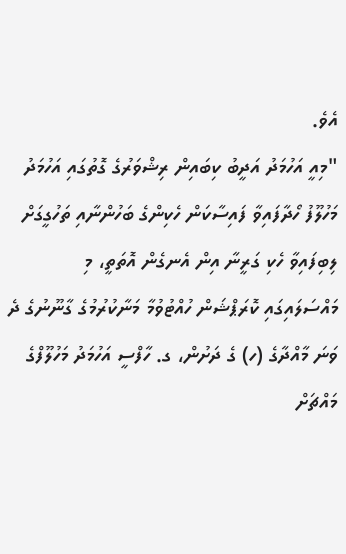އެވެ.
"މިއީ އަހުމަދު އަދީބު ކިބައިން ރިޝްވަރުގެ ގޮތުގައި އަހުމަދު މަހުލޫފު ހޯދާފައިވާ ފައިސާކަން ހެކިންގެ ބަހުންނާއި ތަހުގީގަށް ލިބިފައިވާ ހެކި ގަރީނާ އިން އެނގެން އޮތަތީ، މި މައްސަލައިގައި ކޮރަޕްޝަން ހުއްޓުވުމާ މަނާކުރުމުގެ ގާނޫނުގެ ދެ ވަނަ މާއްދާގެ (ހ) ގެ ދަށުން، ގ. ހާފްސީ އަހުމަދު މަހުލޫފްގެ މައްޗަށް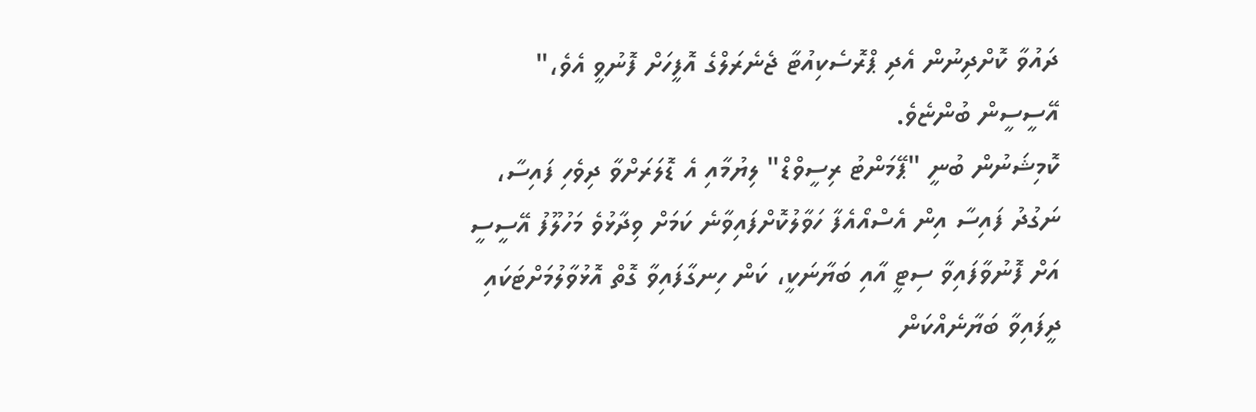ދައުވާ ކޮށްދިނުން އެދި ޕްރޮސެކިއުޓާ ޖެނެރަލްގެ އޮފީހަށް ފޮނުވީ އެވެ،" އޭސީސީން ބުންޏެވެ.
ކޮމިޝަނުން ބުނީ "ޕޭމަންޓު ރިސީވްޑް" ލިޔުމާއި އެ ޑޮލަރަށްވާ ދިވެހި ފައިސާ، ނަގުދު ފައިސާ އިން އެސްއޯއެފާ ހަވާލުކޮށްފައިވާނެ ކަމަށް ވިދާޅުވެ މަހުލޫފު އޭސީސީ އަށް ފޮނުވާފައިވާ ސިޓީ އާއި ބަޔާނަކީ، ކަން ހިނގާފައިވާ ގޮތް އޮޅުވާލުމަށްޓަކައި ދީފައިވާ ބަޔާނެއްކަން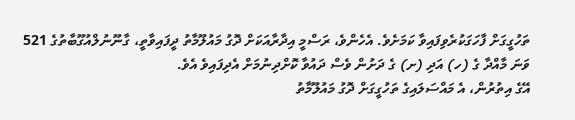ތަހުގީގަށް ފާހަގަކުރެވިފައިވާ ކަމަށެވެ. އެހެންވެ، ރަސްމީ އިދާރާއަކަށް ދޮގު މައުލޫމާތު ދީފައިވާތީ، ގާނޫނުލްއުގޫބާތުގެ 521 ވަނަ މާއްދާ ގެ (ހ) އަދި (ށ) ގެ ދަށުން ވެސް ދައުވާ ކޮށްދިނުމަށް އެދިފައިވެ އެވެ.
އޭގެ އިތުރުން، އެ މައްސަލައިގެ ތަހުގީގަށް ދޮގު މައުލޫމާތު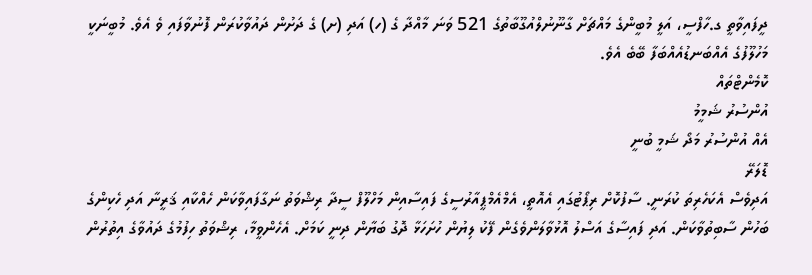ދީފައިވާތީ ގ.ހާފްސީ، އަލީ މުބީންގެ މައްޗަށް ގާނޫނުލްއުގޫބާތުގެ 521 ވަނަ މާއްދާ ގެ (ހ) އަދި (ށ) ގެ ދަށުން ދައުވާކުރަން ފޮނުވާފައި ވެ އެވެ. މުބީނަކީ މަހުލޫފުގެ އެއްބަނޑުއެއްބަފާ ބޭބެ އެވެ.
ކޮމެންޓްތައް
އުންސުރު ޝަމީމު
އެއް އުންސުރު މަދޯ ޝަމީ ބުނީ
ޑޮލަރޭ
އަދިވެސް އެކަހެރިތަ ކުރަނީ. ސާފުކޮށް ރިޕޯޓުގައި އެއޮތީ، އެމްއެމްޕީއާރުސީގެ ފައިސާއިން މަހްލޫފް ސީދާ ރިޝްވަތު ނަގާފައިވާކަން ހެއްކާއި ޤަރީނާ އަދި ހެކިންގެ ބަހުން ސާބިތުވާކަން. އަދި ފައިސާގެ އަސްލު އޮޅުވާލަންވެގެން ފޭކު ލިޔުން ހުށަހަޅާ ދޮގު ބަޔާން ދިނީ ކަމަށް. އެހެންވީމާ، ރިޝްވަތު ހިފުމުގެ ދައުވާގެ އިތުރުން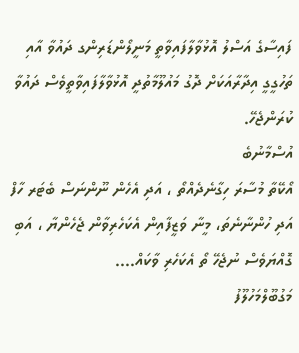ފައިސާގެ އަސްލު އޮޅުވާލާފައިވާތީ މަނީލޯންޑަރިންގ ދައުވާ އާއި ތަހުގީގީ އިދާރާއަކަށް ދޮގު މައުލޫމާތުދީ އޮޅުވާލާފައިވާތީވެސް ދައުވާ ކުރަންޖެހޭ.
އުސްމާނުބެ
އޯކޭތާ މުސާރަ ހިގާނެދެއްތޯ ، އަދި އެހެން ނޫންނަސް ބެޓަރ ހާފް އަދި ހުންނާނެތަ، މީނާ ވަޒީފާއިން އެކަހެރިވާން ޖެހެންޔާ ، އަބި ގޮއްޔަވެސް ނުޖެހޭ ތޯ އެކަހެރި ވާކައް....
މަގުބޫލްމަހުލޫފު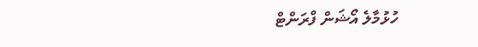ހުޅުމާލެ އޯޝަން ފްރަންޓް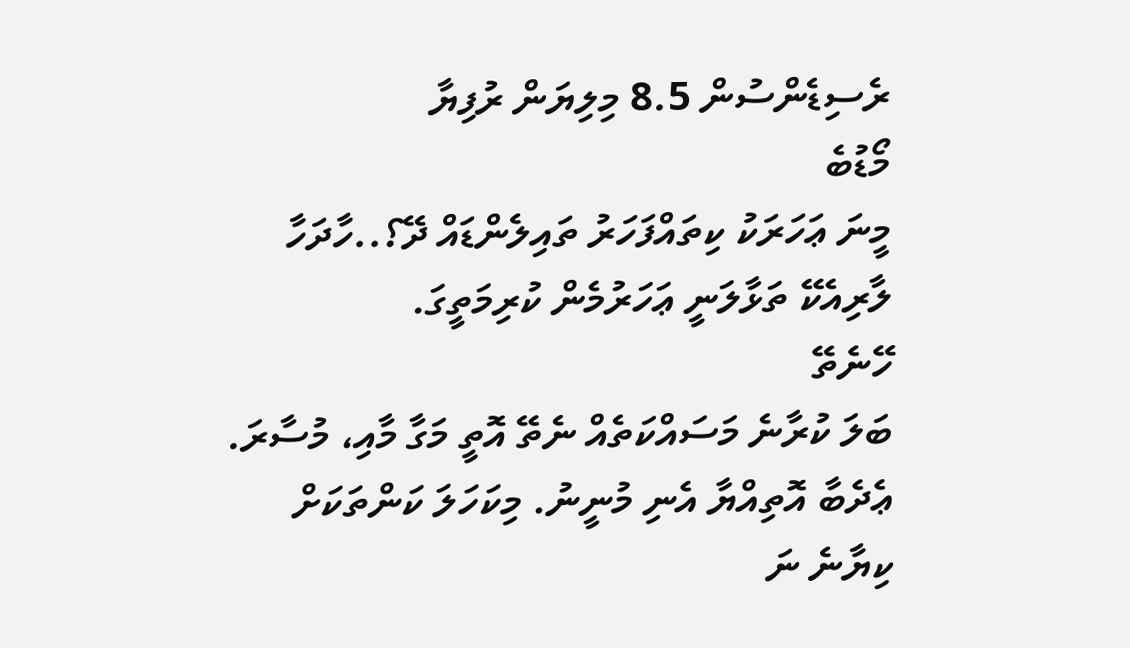ރެސިޑެންސުން 8.5 މިލިޔަން ރުފިޔާ
މޯޑުބެ
މީނަ ޢަހަރަކު ކިތައްފަހަރު ތައިލެންޑައް ދޭ؟..ހާދަހާ ލާރިއެކޭ ތަޅާލަނީ ޢަހަރުމެން ކުރިމަތީގަ.
ހޭނެތޭ
ބަލަ ކުރާނެ މަސައްކަތެއް ނެތޭ އޮތީ މަގާ މާއި، މުސާރަ. ޢެދެބާ އޮތިއްޔާ އެނި މުނީނު. މިކަހަލަ ކަންތަކަށް ކިޔާނެ ނަ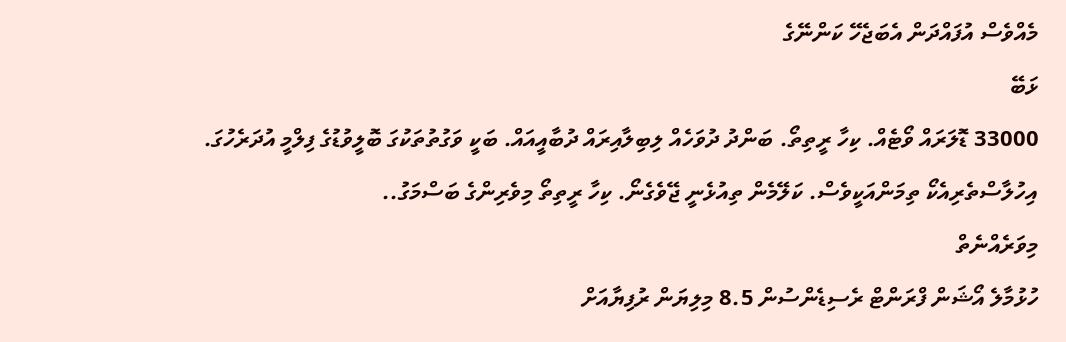މެއްވެސް އުފައްދަން އެބަޖެހޭ ކަންނޭގެ
ޅަބޭ
33000 ޑޮލަރައް ވޯޓެއް. ކިހާ ރީތިތޯ. ބަންދު ދުވަހެއް ލިބިލާއިރައް ދުބާއީއައް. ބަކީ ވަގުތުތަކުގަ ބޮލީވުޑުގެ ފިލްމީ އުދަރެހުގަ. އިހުލާސްތެރިއެކޯ ތިމަންއަކީވެސް. ކަލޭމެން ތިއުޅެނީ ޖޭވެގެނޯ. ކިހާ ރީތިތޯ މިވެރިންގެ ބަސްމަގު..
މިވަރެއްނެތް
ހުޅުމާލެ އޯޝަން ފްރަންޓް ރެސިޑެންސުން 8.5 މިލިޔަން ރުފިޔާއަށް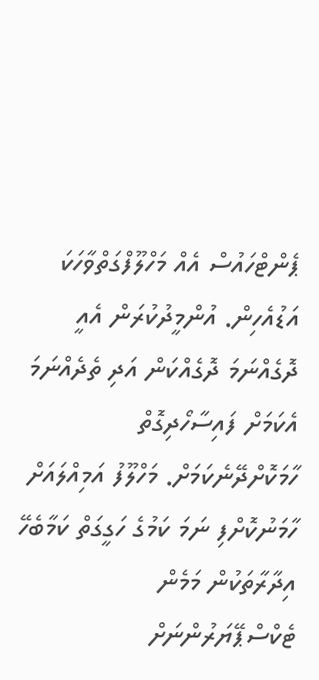ޕެންޓްހައުސް އެއް މަހްލޫފްގަތްވާހަކަ އަޑުއެހިން. އުންމީދުކުރަން އެއީ ދޮގެއްނަމަ ދޮގެއްކަން އަދި ތެދެއްނަމަ އެކަމަށް ފައިސާހޯދިގޮތް ހާމަކޮށްދޭނެކަމަށް. މަހްލޫފު އަމިއްލައަށް ހާމަނުކޮށްފި ނަމަ ކަމުގެ ހަގީގަތް ކަމާބެހޭ އިދާރާތަކުން މަމެން ޓެކްސްޕޭޔަރުންނަށް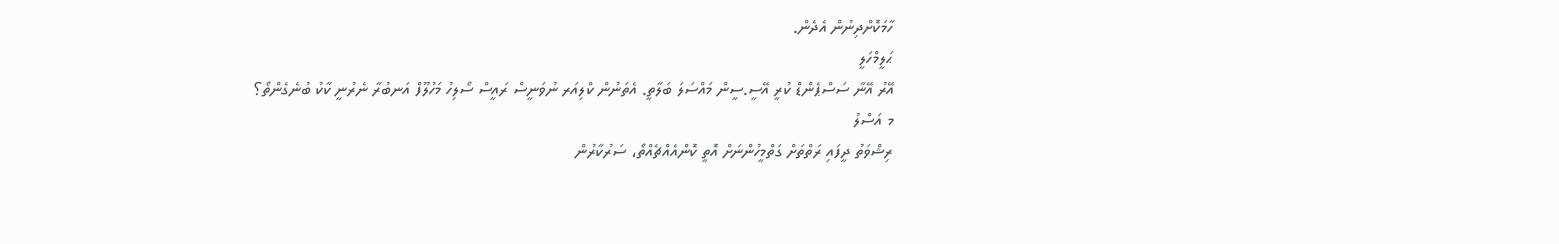ހާމަކޮށްދިނުން އެދެން.
ޙަލީމްހަލީ
އޭރު އޭނާ ސަސްޕެންޑް ކުރީ އޭސީ.ސީން މައްސަލަ ބަލާތީ. އެތަނުން ކްލިއަރ ނުވަނީސް ރައީސް ސޯލިހު މަހުލޫފް އަނބުރާ ނެރުނީ ކާކު ބުނެގެންތޯ؟
މ އަސްލު
ރިޝްވަތު ދީފައި ރަތްތަށް ގަތްމީހުންނަށް އޮތީ ކޮންއެއްޗެއްތޯ، ސަރުކާރުން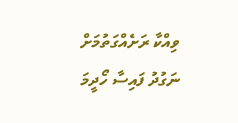ވިއްކާ ރަށެއްގަތުމަށް ނަގުދު ފައިސާ ހޯދީމަ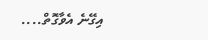އިގޭނެ އެވާގޮތް....